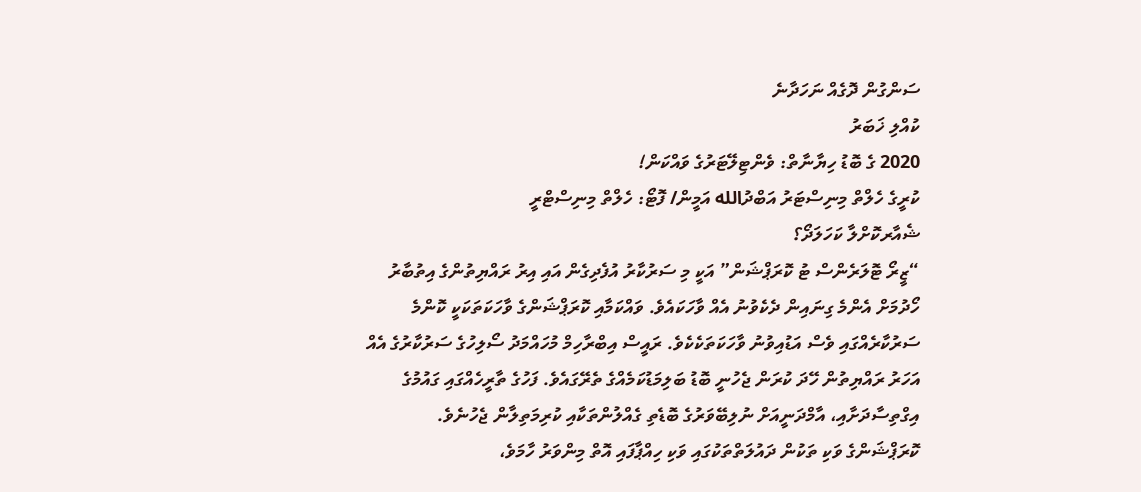ސަންގުން ދޮގެއް ނަހަދާނެ
ކުއްލި ޚަބަރު
2020 ގެ ބޮޑު ހިޔާނާތް: ވެންޓިލޭޓަރުގެ ވައްކަން!
ކުރީގެ ހެލްތް މިނިސްޓަރު އަބްދުالله އަމީން/ ފޮޓޯ: ހެލްތް މިނިސްޓްރީ
ޝެއާރކޮށްލާ ކަހަލަދޯ؟
“ޒީރޯ ޓޮލަރެންސް ޓު ކޮރަޕްޝަން” އަކީ މި ސަރުކާރު އުފެދިގެން އައި އިރު ރައްޔިތުންގެ އިތުބާރު ހޯދުމަށް އެންމެ ގިނައިން ދެކެވުނު އެއް ވާހަކައެވެ. ވައްކަމާއި ކޮރަޕްޝަންގެ ވާހަކަތަކަކީ ކޮންމެ ސަރުކާރެއްގައި ވެސް އަޑުއިވުނު ވާހަކަތަކެކެވެ. ރައީސް އިބްރާހިމް މުހައްމަދު ސޯލިހުގެ ސަރުކާރުގެ އެއް އަހަރު ރައްޔިތުން ހޭދަ ކުރަން ޖެހުނީ ބޮޑު ބަލިމަޑުކަމެއްގެ ތެރޭގައެވެ. ފަހުގެ ތާރީހެއްގައި ގައުމުގެ އިގްތިސާދަށާއި، އާމްދަނީއަށް ނުލިބޭވަރުގެ ބޮޑެތި ގެއްލުންތަކާއި ކުރިމަތިލާން ޖެހުނެވެ.
ކޮރަޕްޝަންގެ ވަކި ތަކުން ދައުލަތްތަކުގައި ވަކި ހިއްޕާފައި އޮތް މިންވަރު ހާމަވެ،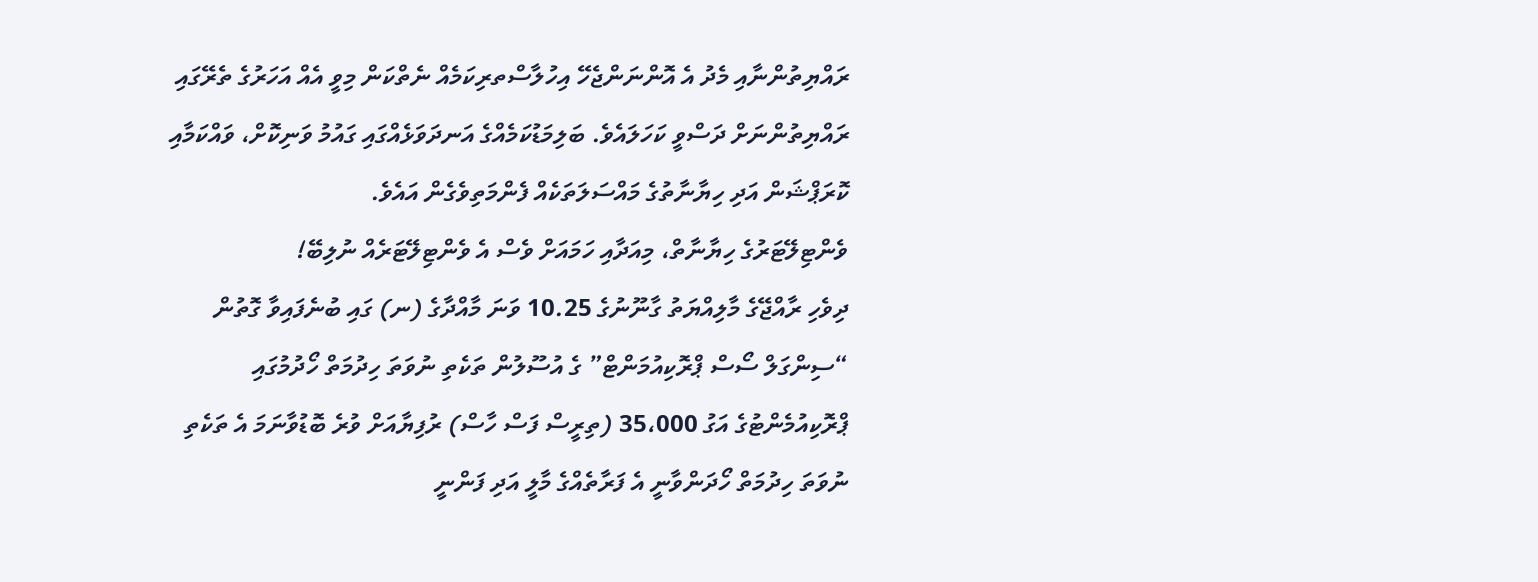ރައްޔިތުންނާއި މެދު އެ އޮންނަންޖެހޭ އިހުލާސްތރިކަމެއް ނެތްކަން މިވީ އެއް އަހަރުގެ ތެރޭގައި ރައްޔިތުންނަށް ދަސްވީ ކަހަލައެވެ. ބަލިމަޑުކަމެއްގެ އަނދަވަޅެއްގައި ގައުމު ވަނިކޮށް، ވައްކަމާއި ކޮރަޕްޝަން އަދި ހިޔާނާތުގެ މައްސަލަތަކެއް ފެންމަތިވެގެން އައެވެ.
ވެންޓިލޭޓަރުގެ ހިޔާނާތް، މިއަދާއި ހަމައަށް ވެސް އެ ވެންޓިލޭޓަރެއް ނުލިބޭ!
ދިވެހި ރާއްޖޭގެ މާލިއްޔަތު ގާނޫނުގެ 10.25 ވަނަ މާއްދާގެ (ނ) ގައި ބުނެފައިވާ ގޮތުން “ސިންގަލް ސޯސް ޕްރޮކިއުމަންޓް” ގެ އުސޫލުން ތަކެތި ނުވަތަ ހިދުމަތް ހޯދުމުގައި ޕްރޮކިއުމެންޓުގެ އަގު 35،000 (ތިރީސް ފަސް ހާސް) ރުފިޔާއަށް ވުރެ ބޮޑުވާނަމަ އެ ތަކެތި ނުވަތަ ހިދުމަތް ހޯދަންވާނީ އެ ފަރާތެއްގެ މާލީ އަދި ފަންނީ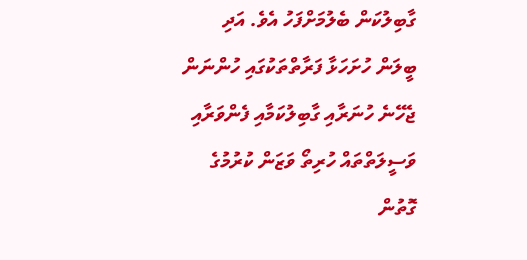ގާބިލުކަން ބެލުމަށްފަހު އެވެ. އަދި ބީލަން ހުށަހަޅާ ފަރާތްތަކުގައި ހުންނަން ޖެހޭނެ ހުނަރާއި ގާބިލުކަމާއި ފެންވަރާއި ވަސީލަތްތައް ހުރިތޯ ވަޒަން ކުރުމުގެ ގޮތުން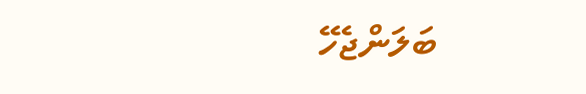ބަލަންޖެހޭ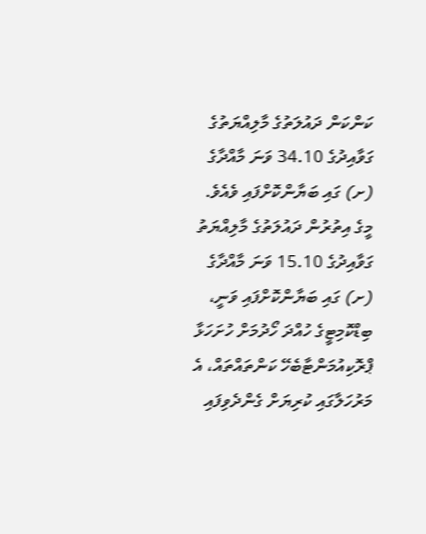ކަންކަން ދައުލަތުގެ މާލިއްޔަތުގެ ގަވާއިދުގެ 34.10 ވަނަ މާއްދާގެ (ށ) ގައި ބަޔާންކޮށްފައި ވެއެވެ.
މީގެ އިތުރުން ދައުލަތުގެ މާލިއްޔަތު ގަވާއިދުގެ 15.10 ވަނަ މާއްދާގެ (ށ) ގައި ބަޔާންކޮށްފައި ވަނީ، ބިޑްކޮމިޓީގެ ހުއްދަ ހޯދުމަށް ހުށަހަޅާ ޕްރޮކިއުމަންޓާބެހޭ ކަންތައްތައް، އެ މަރުހަލާގައި ކުރިޔަށް ގެންދެވިފައި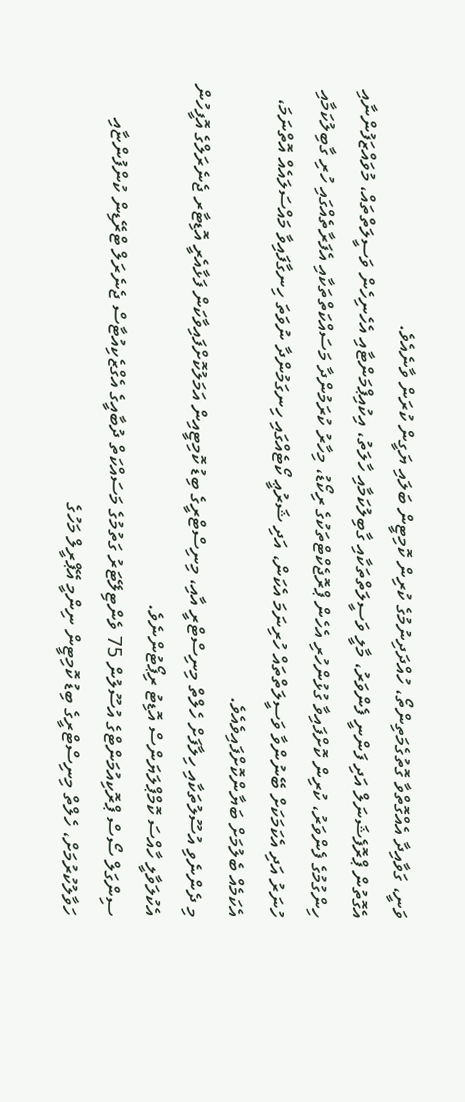ވަނީ، ގަވާއިދާ އެއްގޮތްވާ ގޮތުގެމަތިންތޯ، ހުއްދަދިނުމުގެ ކުރިން ކޮމިޓީން ބަލައި ޔަގީން ކުރަން ވާނެއެވެ.
އެގޮތުން ޕްރޮފެޝަނަލް އަދި ފަންނީ ފެންވަރު، މާލީ ވަސީލަތްތަކާއި ގާބިލުކަމާއި ހާލަތު، އިކުއިޕްމަންޓާއި އެހެނިހެން ވަސީލަތްތައް، މުވައްޒަފުންނާއި ހިންގުމުގެ ފެންވަރު، ކުރިން ކޮށްފައިވާ ގުޅުންހުރި އެހެން ޕްރޮޖެކްޓްތަކުގެ ރިކޯޑު، މިހާރު ކުރަމުންދާ މަސައްކަތްތަކާއި އެފަރާތެއްގައި ހުރި ގާބިލުކަމާއި ހުނަރު އަދި އެކަމަކަށް ބޭނުންވާ ވަސީލަތްތައް ހުރިނަމަ އެކަން، އަދި ޝަރުޢީ ކޯޓެއްގައި ހިނގަމުންދާ ނުވަތަ ހިނގާފައިވާ މައްސަލައެއް އޮތްނަމަ، އެކަމެއް ބެލުމަށް ބަޔާންކޮށްފައިވެއެވެ.
މި ދެންނެވި އުސޫލުތަކާއި ހިލާފަށް ހެލްތް މިނިސްޓްރީ އާއި، މިނިސްޓްރީގެ ބިޑު ކޮމިޓީއިން އަމަލުކޮށްފައިވާކަން ފަޅާއެރީ އޮޑިޓާރ ޖެނެރަލްގެ އޮފީހުން އެކުލަވާލީ ހާއްސަ ކޮމްޕްލަޔަންސް އޮޑިޓު ރިޕޯޓުންނެވެ.
ސިންގަލް ސޯސް ޕްރޮކިއުމަންޓްގެ އުސޫލުން 75 ވެންޓިލޭޓަރު ގަތުމުގެ މަސައްކަތް ދުބާއީގެ އެގްޒެކިއުޓާސް ޖެނެރަލް ޓްރޭޑިން ކުންފުންޏާއި ހަވާލުކުރުމަށް، ހެލްތް މިނިސްޓްރީގެ ބިޑު ކޮމިޓީން ނިންމީ އޭޕްރީލް މަހުގެ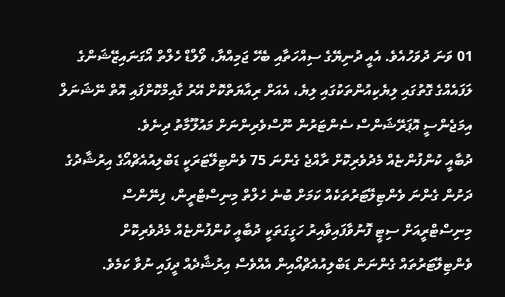01 ވަނަ ދުވަހުއެވެ. އެއީ ދުނިޔޭގެ ސިއްހަތާއި ބެހޭ ޖަމިއްޔާ، ވޯލްޑް ހެލްތް އޯގަނައިޒޭޝަންގެ ލަފައެއްގެ ގޮތުގައި ލިޔެކިއުންތަކުގައި ލިޔެ، އެއަށް ރިއާޔަތްކޮށް އޭރު ގާއިމްކޮށްފައި އޮތް ނޭޝަނަލް އިމަޖެންސީ އޮޕަރޭޝަންސް ސެންޓަރުން ނޫސްވެރިންނަށް މައުލޫމާތު ދިނެވެ.
ދުބާއީ ކުންފުންޏެއް މެދުވެރިކޮށް ރާއްޖެ ގެންނަ 75 ވެންޓިލޭޓަރަކީ ޑަބްލިއުއެޗްއޯގެ އިރުޝާދުގެ ދަށުން ގެންނަ ވެންޓިލޭޓަރުތަކެއް ކަމަށް ބުނެ ހެލްތް މިނިސްޓްރީން، ފިނޭންސް މިނިސްޓްރީއަށް ސިޓީ ފޮނުވާފައިވާއިރު ހަގީގަތަކީ ދުބާއީ ކުންފުންޏެއް މެދުވެރިކޮށް ވެންޓިލޭޓަރުތައް ގެންނަން ޑަބްލިއުއެޗްއޯއިން އެއްވެސް އިރުޝާދެއް ދީފައި ނުވާ ކަމެވެ.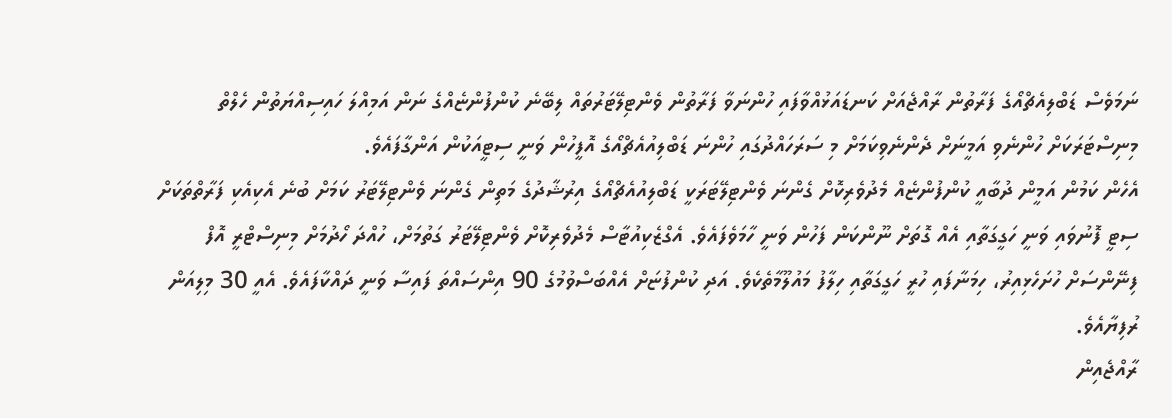ނަމަވެސް ޑަބްލިއެޗްއޯގެ ފަރާތުން ރާއްޖެއަށް ކަނޑައަޅުއްވާފައި ހުންނަވާ ފަރާތުން ވެންޓިލޭޓަރުތައް ލިބޭނެ ކުންފުންޏެއްގެ ނަން އަމިއްލަ ހައިސިއްޔަތުން ހެލްތް މިނިސްޓަރަކަށް ހުންނެވި އަމީނަށް ދެންނެވިކަމަށް މި ސަރަހައްދުގައި ހުންނަ ޑަބްލިއުއެޗްއޯގެ އޮފީހުން ވަނީ ސިޓީއަކުން އަންގާފައެވެ.
އެހެން ކަމުން އަމީން ދުބާއީ ކުންފުންޏެއް މެދުވެރިކޮށް ގެންނަ ވެންޓިލޭޓަރަކީ ޑަބްލިއުއެޗްއޯގެ އިރުޝާދުގެ މަތިން ގެންނަ ވެންޓިލޭޓަރު ކަމަށް ބުނެ އެކިއެކި ފަރާތްތަކަށް ސިޓީ ފޮނުވައި ވަނީ ހަގީގަތާއި އެއް ގޮތަށް ނޫންކަން ފަހުން ވަނީ ހާމަވެފައެވެ. އެގްޒެކިއުޓާސް މެދުވެރިކޮށް ވެންޓިލޭޓަރު ގަތުމަށް، ހުއްދަ ހޯދުމަށް މިނިސްޓްރީ އޮފް ފިނޭންސަށް ހުށަހެޅިއިރު، ހިމަނާފައި ހުރީ ހަގީގަތާއި ހިލާފު މައުލޫމާތެކެވެ. އަދި ކުންފުޏަށް އެއްބަސްވުމުގެ 90 އިންސައްތަ ފައިސާ ވަނީ ދައްކާފައެވެ. އެއީ 30 މިލިއަން ރުފިޔާއެވެ.
ރާއްޖެއިން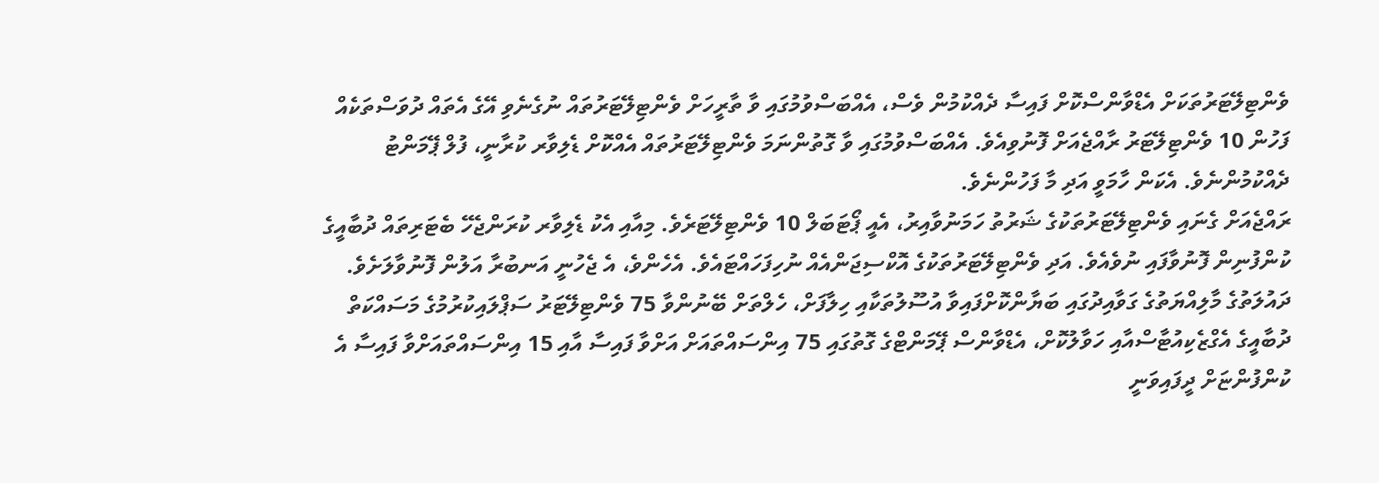ވެންޓިލޭޓަރުތަކަށް އެޑްވާންސްކޮށް ފައިސާ ދެއްކުމުން ވެސް، އެއްބަސްވުމުގައި ވާ ތާރީހަށް ވެންޓިލޭޓަރުތައް ނުގެނެވި އޭގެ އެތައް ދުވަސްތަކެއް ފަހުން 10 ވެންޓިލޭޓަރު ރާއްޖެއަށް ފޮނުވިއެވެ. އެއްބަސްވުމުގައި ވާ ގޮތުންނަމަ ވެންޓިލޭޓަރުތައް އެއްކޮށް ޑެލިވާރ ކުރާނީ، ފުލް ޕޭމަންޓު ދެއްކުމުންނެވެ. އެކަން ހާމަވީ އަދި މާ ފަހުންނެވެ.
ރައްޖެއަށް ގެނައި ވެންޓިލޭޓަރުތަކުގެ ޝަރުތު ހަމަނުވާއިރު، އެއީ ޕޯޓަބަލް 10 ވެންޓިލޭޓަރެވެ. މިއާއި އެކު ޑެލިވާރ ކުރަންޖެހޭ ބެޓަރިތައް ދުބާއީގެ ކުންފުނިން ފޮނުވާފައި ނުވެއެވެ. އަދި ވެންޓިލޭޓަރުތަކުގެ އޮކްސިޖަންއެއް ނުހިފަހައްޓައެވެ. އެހެންވެ، އެ ޖެހުނީ އަނބުރާ އަލުން ފޮނުވާލަށެވެ.
ދައުލަތުގެ މާލިއްޔަތުގެ ގަވާއިދުގައި ބަޔާންކޮށްފައިވާ އުސޫލުތަކާއި ހިލާފަށް، ހެލްތަށް ބޭނުންވާ 75 ވެންޓިލޭޓަރު ސަޕްލައިކުރުމުގެ މަސައްކަތް ދުބާއީގެ އެގްޒެކިއުޓާސްއާއި ހަވާލުކޮށް، އެޑްވާންސް ޕޭމަންޓްގެ ގޮތުގައި 75 އިންސައްތައަށް އަށްވާ ފައިސާ އާއި 15 އިންސައްތައަށްވާ ފައިސާ އެ ކުންފުންޏަށް ދީފައިވަނީ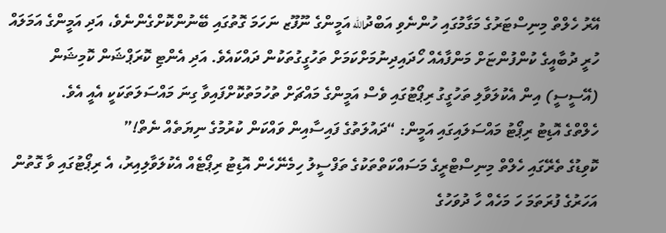އޭރު ހެލްތް މިނިސްޓަރުގެ މަގާމުގައި ހުންނެވި އަބްދުالله އަމީންގެ ނޫފޫޒ ނަހަމަ ގޮތުގައި ބޭނުންކޮށްގެންނެވެ، އަދި އަމީންގެ އަމަލައް ހުރީ ދުބާއީގެ ކުންފުންޏަށް މަންފާއެއް ހޯދައިދިނުމަށްކަމަށް ތަހުގީގުތަކުން ދައްކައެވެ. އަދި އެންޓި ކޮރަޕްޝަން ކޮމިޝަން (އޭސީސީ) އިން އެކުލަވާލި ތަހުގީގު ރިޕޯޓުގައި ވެސް އަމީންގެ މައްޗަށް ތުހުމަތުކޮށްފައިވާ ގިނަ މައްސަލަތަކަކީ އެއީ އެވެ.
ހެލްތްގެ އޮޑިޓު ރިޕޯޓު މައްސަލައިގައި އަމީން: “ދައުލަތުގެ ފައިސާއިން ވައްކަން ކުރުމުގެ ނިޔަތެއް ނެތް!”
ކޮވިޑުގެ ތެރޭގައި ހެލްތް މިނިސްޓްރީގެ މަސައްކަތްތަކުގެ ތަފްސީލު ހިމެނޭހެން އޮޑިޓު ރިޕޯޓެއް އެކުލަވާލިއިރު، އެ ރިޕޯޓުގައި ވާ ގޮތުން އަހަރުގެ ފުރަތަމަ ހަ މަހެއް ހާ ދުވަހުގެ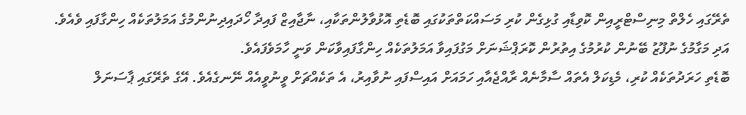ތެރޭގައި ހެލްތް މިނިސްޓްރީއިން ކޮވިޑާއި ގުޅިގެން ކުރި މަސައްކަތްތަކުގައި ބޮޑެތި އޮޅުވާލުންތަކާއި، ނާޖާއިޒް ފައިދާ ހޯދައިދިނުންމުގެ އަމަލުތަކެއް ހިންގާފައި ވެއެވެ. އަދި މަގާމުގެ ނުފޫޒު ބޭނުން ކުރުމުގެ އިތުރުން ކޮރަޕްޝަނަށް މަގުފައިވާ އަމަލުތަކެއް ހިންގާފައިވާކަން ވަނީ ހާމަވެފައެވެ.
ބޮޑެތި ހަރަދުތަކެއް ކުރި، މެޑިކަލް އެތައް ސާމާނެއް ރާއްޖެއާއި ހަމައަށް އައިސްފައި ނުވާއިރު، އެ ތަކެއްޗަށް ވީނުވީއެއް ނޭނގެއެވެ. އޭގެ ތެރޭގައި ޕާސަނަލް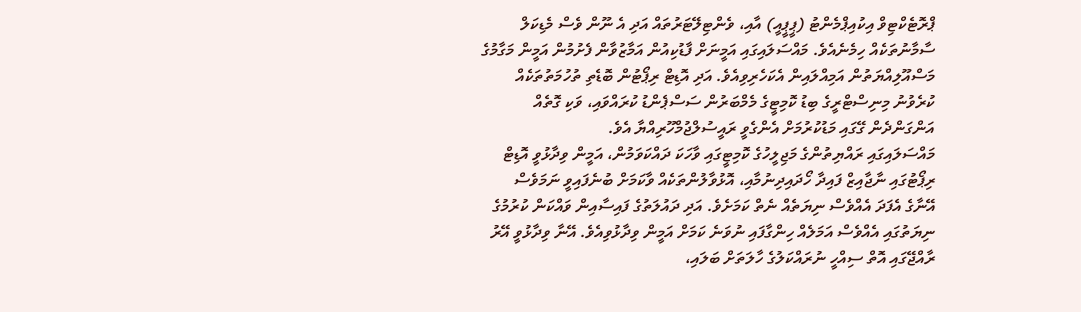ޕްރޮޓެކްޓިވް އިކުއިޕްމެންޓު (ޕީޕީއީ) އާއި، ވެންޓިލޭޓަރުތައް އަދި އެ ނޫން ވެސް މެޑިކަލް ސާމާނުތަކެއް ހިމެނެއެވެ. މައްސަލައިގައި އަމީނަށް ފާޑުކިއުން އަމާޒުވާން ފެށުމުން އަމީން މަގާމުގެ މަސްއޫލިއްޔަތުން އަމިއްލައިން އެކަހެރިވިއެވެ. އަދި އޮޑިޓް ރިޕޯޓުން ބޮޑެތި ތުހުމަތުތަކެއް ކުރެވުނު މިނިސްޓްރީގެ ބިޑު ކޮމިޓީގެ މެމްބަރުން ސަސްޕެންޑު ކުރައްވައި، ވަކި ގޮތެއް އަންގަންދެން ގޭގައި މަޑުކުރުމަށް އެންގެވީ ރައީސުލްޖުމްހޫރިއްޔާ އެވެ.
މައްސަލައިގައި ރައްޔިތުންގެ މަޖިލީހުގެ ކޮމިޓީގައި ވާހަކަ ދައްކަވަމުން، އަމީން ވިދާޅުވީ އޮޑިޓް ރިޕޯޓުގައި ނާޖާއިޒް ފައިދާ ހޯދައިދިނުމާއި، އޮޅުވާލުންތަކެއް ވާކަމަށް ބުނެފައިވީ ނަމަވެސް އޭނާގެ އެފަދަ އެއްވެސް ނިޔަތެއް ނެތް ކަމަށެވެ. އަދި ދައުލަތުގެ ފައިސާއިން ވައްކަން ކުރުމުގެ ނިޔަތުގައި އެއްވެސް އަމަލެއް ހިންގާފައި ނުވަނެ ކަމަށް އަމީން ވިދާޅުވިއެވެ. އޭނާ ވިދާޅުވީ އޭރު ރާއްޖޭގައި އޮތް ސިއްހީ ނުރައްކަލުގެ ހާލަތަށް ބަލައި،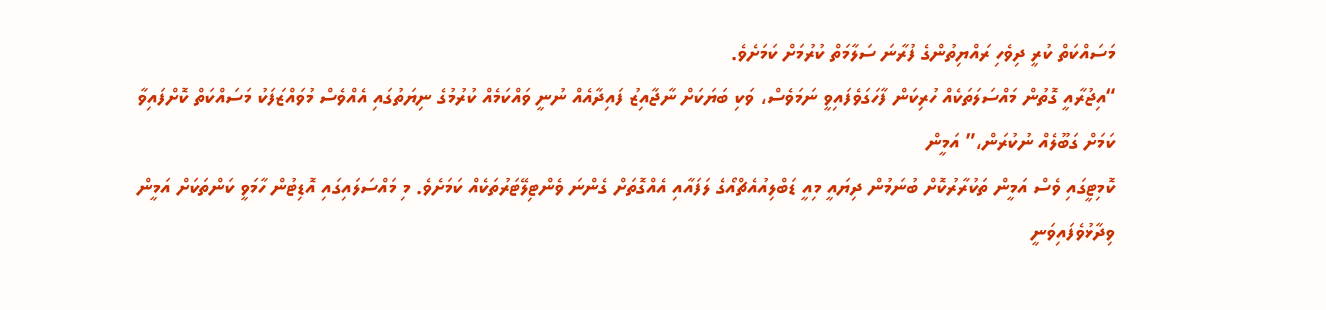މަސައްކަތް ކުރީ ދިވެހި ރައްޔިތުންގެ ފުރާނަ ސަލާމަތް ކުރުމަށް ކަމަށެވެ.
“އިޖުރާއީ ގޮތުން މައްސަލަތަކެއް ހުރިކަން ފާހަގަވެފައިވީ ނަމަވެސް، ވަކި ބަޔަކަށް ނާޖާއިޒު ފައިދާއެއް ނުނީ ވައްކަމެއް ކުރުމުގެ ނިޔަތުގައި އެއްވެސް މުވައްޒަފަކު މަސައްކަތް ކޮށްފައިވާ ކަމަށް ގަބޫލެއް ނުކުރަން،” އަމީން
ކޮމިޓީގައި ވެސް އަމީން ތަކުރާރުކޮށް ބުނަމުން ދިޔައީ މިއީ ޑަބްލިއުއެޗްއޯގެ ލަފައާއި އެއްގޮތަށް ގެންނަ ވެންޓިލޭޓަރުތަކެއް ކަމަށެވެ. މި މައްސަލައިގައި އޮޑިޓުން ހާމަވީ ކަންތަކަށް އަމީން ވިދާޅުވެފައިވަނީ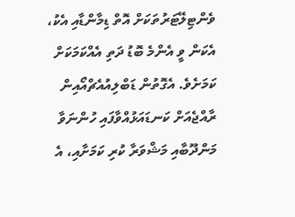ވެންޓިލޭޓަރުތަކަށް އޮތް ޑިމާންޑާއި އެކު، އެކަން ވީ އެންމެ ބޮޑު ދަތި އެއްކަމަކަށް ކަމަށެވެ. އެގޮތުން ޑަބްލިއުއެޗްއޯއިން ރާއްޖެއަށް ކަނޑައަޅުއްވާފައި ހުންނަވާ މަންދޫބާއި މަޝްވަރާ ކުރި ކަމަށާއި، އެ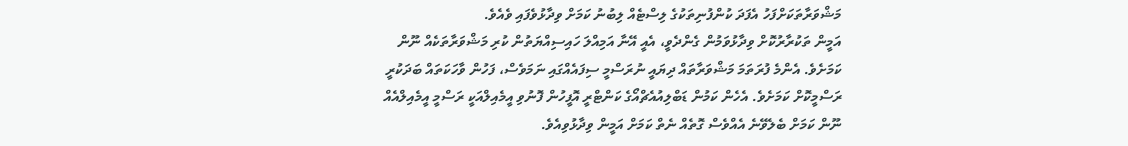މަޝްވަރާތަކަށްފަހު އެފަދަ ކުންފުނިތަކުގެ ލިސްޓެއް ލިބުނު ކަމަށް ވިދާޅުވެފައި ވެއެވެ.
އަމީން ތަކުރާރުކޮށް ވިދާޅުވަމުން ގެންދެވީ، އެއީ އޭނާ އަމިއްލަ ހައިސިއްޔަތުން ކުރި މަޝްވަރާތަކެއް ނޫން ކަމަށެވެ. އެންމެ ފުރަތަމަ މަޝްވަރާތައް ދިޔައީ ނުރަސްމީ ސިފައެއްގައި ނަމަވެސް، ފަހުން ވާހަކަތައް ބަދަކުރީ ރަސްމީކޮށް ކަމަށެވެ. އެހެން ކަމުން ޑަބްލިއުއެޗްއޯގެ ކަންޓްރީ އޮފީހުން ފޮނުވި އީމެއިލްއަކީ ރަސްމީ އީމެއިލްއެއް ނޫން ކަމަށް ބެލެވޭނެ އެއްވެސް ގޮތެއް ނެތް ކަމަށް އަމީން ވިދާޅުވިއެވެ.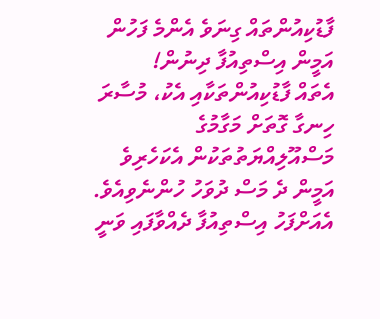ފާޑުކިއުންތައް ގިނަވެ އެންމެ ފަހުން އަމީން އިސްތިއުފާ ދިނުން!
އެތައް ފާޑުކިއުންތަކާއި އެކު، މުސާރަ ހިނގާ ގޮތަށް މަގާމުގެ މަސްއޫލިއްޔަތުތަކުން އެކަހެރިވެ އަމީން ދެ މަސް ދުވަހު ހުންނެވިއެވެ. އެއަށްފަހު އިސްތިއުފާ ދެއްވާފައި ވަނީ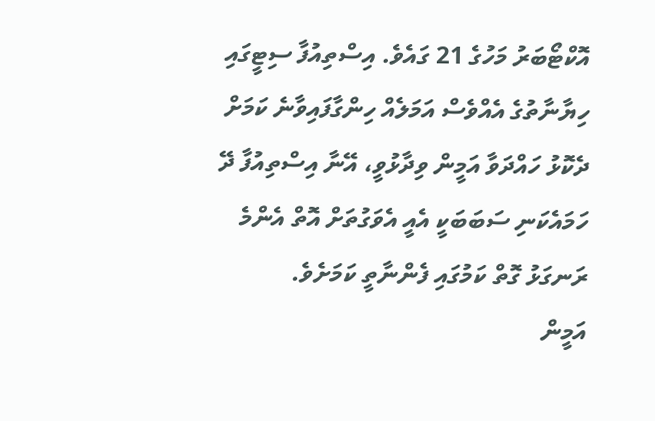އޮކްޓޯބަރު މަހުގެ 21 ގައެވެ. އިސްތިއުފާ ސިޓީގައި ހިޔާނާތުގެ އެއްވެސް އަމަލެއް ހިންގާފައިވާނެ ކަމަށް ދެކޮޅު ހައްދަވާ އަމީން ވިދާޅުވީ، އޭނާ އިސްތިއުފާ ދޭ ހަމައެކަނި ސަބަބަކީ އެއީ އެވަގުތަށް އޮތް އެންމެ ރަނގަޅު ގޮތް ކަމުގައި ފެންނާތީ ކަމަށެވެ.
އަމީން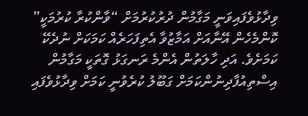ވިދާޅުވެފައިވަނީ މަގާމުން ދުރުކުރުމަށް “ވާންކުރާ ކުރުމަކީ” ކޮންމެހެން އޭނާއަށް އަމާޒުވާ އެތިފަހަރެއް ކަމަކަށް ނުދެކޭ ކަމަށެވެ. އަދި ހާލަތުން އެންމެ ރަނގަޅު ގޮތަކީ މަގާމުން އިސްތިއުފާދިނުންކަމަށް ގަބޫލު ކުރެވުނީ ކަމަށް ވިދާޅުވެފައި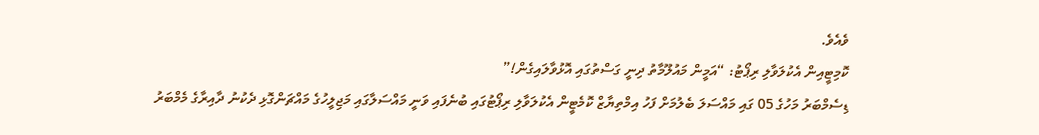ވެއެވެ.
ކޮމިޓީއިން އެކުލަވާލި ރިޕޯޓު: “އަމީން މައުލޫމާތު ދިނީ ގަސްތުގައި އޮޅުވާލައިގެން!”
ޑިސެމްބަރު މަހުގެ 05 ގައި މައްސަލަ ބެލުމަށް ފަހު އިމްތިޔާޒް ކޮމެޓީން އެކުލަވާލި ރިޕޯޓުގައި ބުނެފައި ވަނީ މައްސަލާގައި މަޖިލީހުގެ މައްޗަންގޮޅި ދެކުނު ދާއިރާގެ މެމްބަރު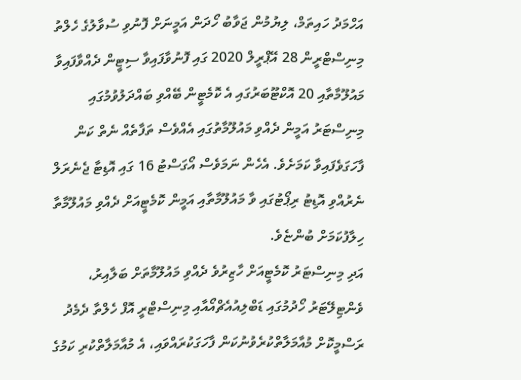އަހްމަދު ހައިތަމް، ލިޔުމުން ޖަވާބު ހޯދަން އަމީނަށް ފޮނުވި ސުވާލުގެ ހެލްތު މިނިސްޓްރީން 28 އޭޕްރީލް 2020 ގައި ފޮނުވާފައިވާ ސިޓީން ދެއްވާފައިވާ މައުލޫމާތާއި 20 އޮކްޓޫބަރުގައި އެ ކޮމެޓީން ބޭއްވި ބައްދަލުވުމުގައި މިނިސްޓަރު އަމީން ދެއްވި މައުލޫމާތުގައި އެއްވެސް ތަފާތެއް ނެތް ކަން ފާހަގަވެފައިވާ ކަމަށެވެ. އެހެން ނަމަވެސް އޯގަސްޓު 16 ގައި އޮޑިޓާ ޖެނެރަލް ނެރުއްވި އޮޑިޓު ރިޕޯޓުގައި ވާ މައުލޫމާތާއި އަމީން ކޮމެޓީއަށް ދެއްވި މައުލޫމާތާ ހިލާފުކަމަށް ބުންޏެވެ.
އަދި މިނިސްޓަރު ކޮމެޓީއަށް ހާޒިރުވެ ދެއްވި މައުލޫމާތަށް ބަލާއިރު، ވެންޓިލޭޓަރު ހޯދުމުގައި ޑަބްލިއުއެޗްއޯއާއި މިނިސްޓްރީ އޮފް ހެލްތާ ދެމެދު ރަސްމީކޮށް މުއާމަލާތްކުރެވުނުކަން ފާހަގަކުރައްވައި، އެ މުއާމަލާތްކުރި ކަމުގެ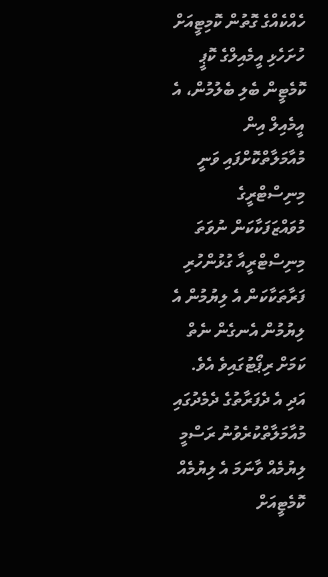ހެއްކެއްގެ ގޮތުން ކޮމިޓީއަށް ހުށަހެޅި އީމެއިލްގެ ކޮޕީ ކޮމެޓީން ބެލި ބެލުމުން، އެ އީމެއިލް އިން މުއާމަލާތްކޮށްފައި ވަނީ މިނިސްޓްރީގެ މުވައްޒަފަކާކަން ނުވަތަ މިނިސްޓްރީއާ ގުޅުންހުރި ފަރާތަކާކަން އެ ލިޔުމުން އެ ލިޔުމުން އެނގެން ނެތް ކަމަށް ރިޕޯޓުގައިވެ އެވެ. އަދި އެ ދެފަރާތުގެ ދެމެދުގައި މުއާމަލާތްކުރެވުނު ރަސްމީ ލިޔުމެއް ވާނަމަ އެ ލިޔުމެއް ކޮމެޓީއަށް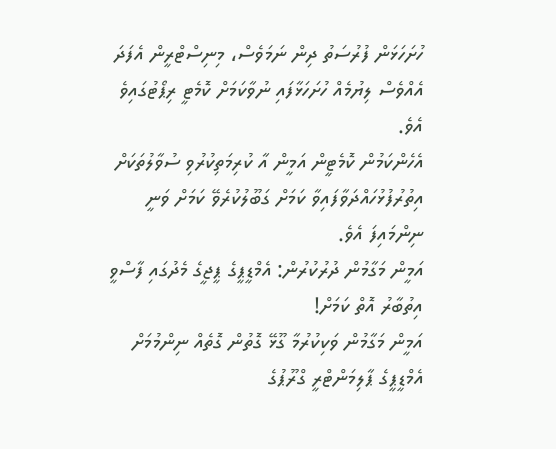ހުށަހަޅަން ފުރުސަތު ދިން ނަމަވެސް، މިނިސްޓްރީން އެފަދަ އެއްވެސް ލިޔުމެއް ހުށަހަޅާފައި ނުވާކަމަށް ކޮމެޓީ ރިޕޯޓުގައިވެ އެވެ.
އެހެންކަމުން ކޮމެޓީން އަމީން އާ ކުރިމަތިކުރުވި ސުވާލުތަކަށް އިތުރުފުޅުހައްދަވާފައިވާ ކަމަށް ގަބޫލުކުރެވޭ ކަމަށް ވަނީ ނިންމައިފަ އެވެ.
އަމީން މަގާމުން ދުރުކުރުން: އެމްޑީޕީގެ ޕީޖީގެ މެދުގައި ފާސްވީ އިތުބާރު އޮތް ކަމަށް!
އަމީން މަގާމުން ވަކިކުރުމާ ގޫޅޭ ގޮތުން ގޮތެއް ނިންމުމަށް އެމްޑީޕީގެ ޕާލިމަންޓްރީ ގްރޫޕުގެ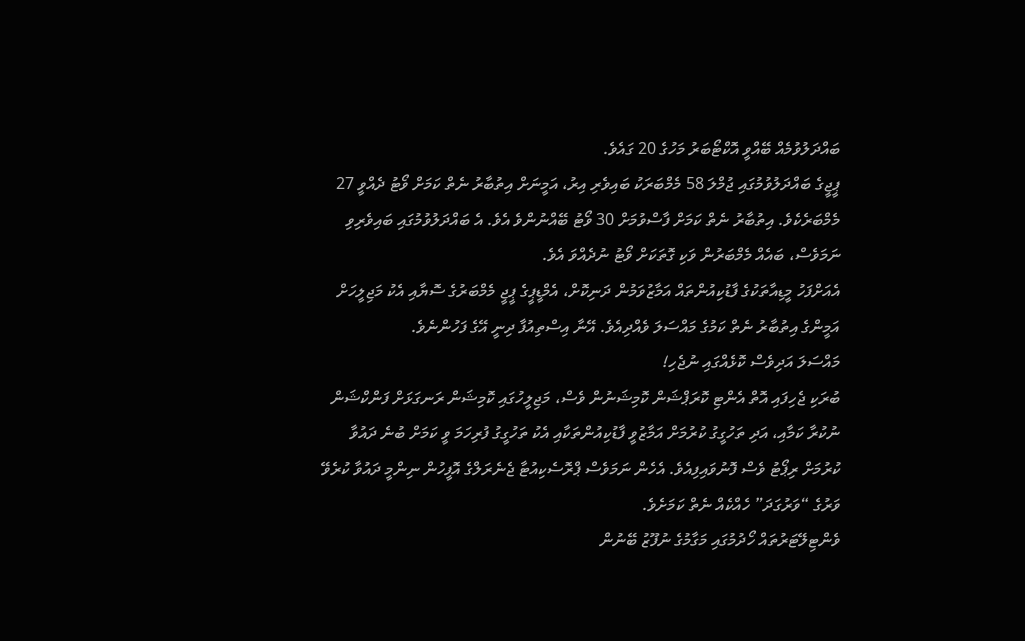ބައްދަލުވުމެއް ބޭއްވީ އޮކްޓޯބަރު މަހުގެ 20 ގައެވެ.
ޕީޖީގެ ބައްދަލުވުމުގައި ޖުމްލަ 58 މެމްބަރަކު ބައިވެރި އިރު، އަމީނަށް އިތުބާރު ނެތް ކަމަށް ވޯޓު ދެއްވީ 27 މެމްބަރެކެވެ. އިތުބާރު ނެތް ކަމަށް ފާސްވުމަށް 30 ވޯޓު ބޭއްނުންވެ އެވެ. އެ ބައްދަލުވުމުގައި ބައިވެރިވި ނަމަވެސް، ބައެއް މެމްބަރުން ވަކި ގޮތަކަށް ވޯޓު ނުދެއްވަ އެވެ.
އެއަށްފަހު މީޑިއާތަކުގެ ފާޑުކިއުންތައް އަމާޒުވަމުން ދަނިކޮށް، އެމްޑީޕީގެ ޕީޖީ މެމްބަރުގެ ސޮޔާއި އެކު މަޖިލީހަށް އަމީންގެ އިތުބާރު ނެތް ކަމުގެ މައްސަލަ ވެއްދިއެވެ. އޭނާ އިސްތިއުފާ ދިނީ އޭގެ ފަހުންނެވެ.
މައްސަލަ އަދިވެސް ކޮޅެއްގައި ނުޖެހި!
ބުރަކި ޖެހިފައި އޮތް އެންޓި ކޮރަޕްޝަން ކޮމިޝަނުން ވެސް، މަޖިލީހުގައި ކޮމިޝަން ރަނގަޅަށް ފަންކްޝަން ނުކުރާ ކަމާއި، އަދި ތަހުގީގު ކުރުމަށް އަމާޒުވީ ފާޑުކިއުންތަކާއި އެކު ތަހުގީގު ފުރިހަމަ ވީ ކަމަށް ބުނެ ދައުވާ ކުރުމަށް ރިޕޯޓު ވެސް ފޮނުވައިފިއެވެ. އެހެން ނަމަވެސް ޕްރޮސެކިއުޓާ ޖެނެރަލްގެ އޮފީހުން ނިންމީ ދައުވާ ކުރެވޭ ވަރުގެ “ވަރުގަދަ” ހެއްކެއް ނެތް ކަމަށެވެ.
ވެންޓިލޭޓަރުތައް ހޯދުމުގައި މަގާމުގެ ނުފޫޒު ބޭނުން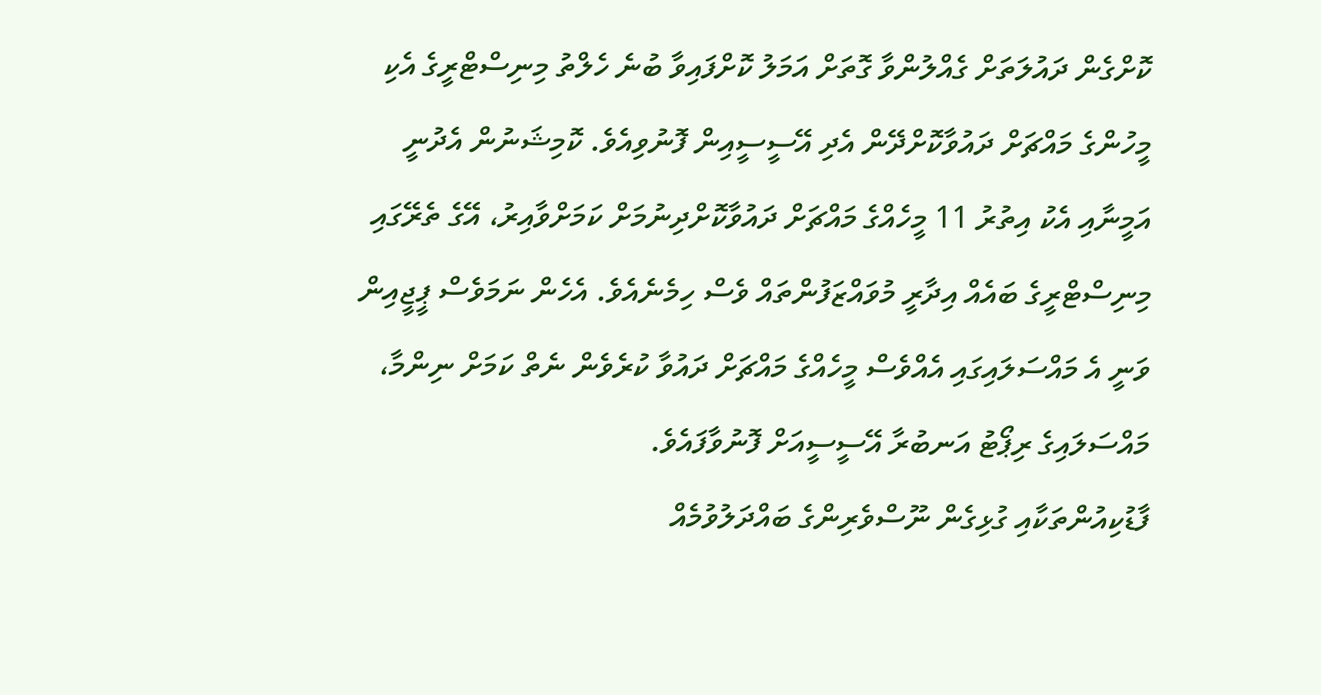ކޮށްގެން ދައުލަތަށް ގެއްލުންވާ ގޮތަށް އަމަލު ކޮށްފައިވާ ބުނެ ހެލްތު މިނިސްޓްރީގެ އެކި މީހުންގެ މައްޗަށް ދައުވާކޮށްދޭން އެދި އޭސީސީއިން ފޮނުވިއެވެ. ކޮމިޝަނުން އެދުނީ އަމީނާއި އެކު އިތުރު 11 މީހެއްގެ މައްޗަށް ދައުވާކޮށްދިނުމަށް ކަމަށްވާއިރު، އޭގެ ތެރޭގައި މިނިސްޓްރީގެ ބައެއް އިދާރީ މުވައްޒަފުންތައް ވެސް ހިމެނެއެވެ. އެހެން ނަމަވެސް ޕީޖީއިން ވަނީ އެ މައްސަލައިގައި އެއްވެސް މީހެއްގެ މައްޗަށް ދައުވާ ކުރެވެން ނެތް ކަމަށް ނިންމާ، މައްސަލައިގެ ރިޕޯޓު އަނބުރާ އޭސީސީއަށް ފޮނުވާފައެވެ.
ފާޑުކިއުންތަކާއި ގުޅިގެން ނޫސްވެރިންގެ ބައްދަލުވުމެއް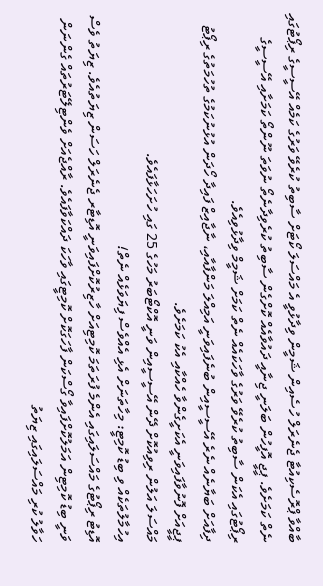ބާއްވާ ޕްރޮސެކިއުޓާ ޖެނެރަލް ހުސެއިން ޝަމީން ވިދާޅުވީ އެ މައްސަލަ ކޯޓަށް ސާބިތު ކުރެވޭ ވަރުގެ ކަމެއް އޭސީސީގެ ރިޕޯޓުގައި ނެތް ކަމަށެވެ. ޕީޖީ އޮފީހުން ބަލަނީ ޖިނާއީ ދައުވާއެއް ކޮށްގެން ސާބިތު ކުރެވިދާނެތޯ ނުވަތަ ނޫންތޯ ކަމަށާއި އޭސީސީގެ ރިޕޯޓުގައި އެކަން ސާބިތު ކުރެވޭ ވަރުގެ ވާހަކައެއް ނެތް ކަމަށް ޝަމީމް ވިދާޅުވިއެވެ.
ދިފާއަށް ބަޔާނެއް ނެރެ އޭސީސީއިން ބުނެފައިވަނީ އަމިއްލަ މަންފާއާއި، ނާޖާއިޒް ފައިދާ ހޯދަން އުޅުނުކަމުގެ ތުހުމަތުގެ ރިޕޯޓު ޕީޖީއަށް ފޮނުވާފައިވަނީ އެކަށީގެންވާ ހެއްކާއި އެކު ކަމަށެވެ.
މައްސަލަ އަލުން ރިވިއުކޮށް ދޭން އޭސީސީއިން ވަނީ އޮކްޓޯބަރު މަހުގެ 25 ގައި ހުށަހަޅާފައެވެ.
އިހުމާލުތަކެއް ވި ބިޑު ކޮމިޓީ: މިހާތަނަށް އެޅި އެއްވެސް ފިޔަވަޅެއް ނެތް!
އޮޑިޓު ރިޕޯޓުގެ މައްސަލައިގައި އެންމެ ފުރަތަމަ ކޮމިޓިއަށް ހާޒިރުކޮށްފައިވަނީ އޮޑިޓާރ ޖެނެރަލް ހަސަން ޒިޔަތުއެވެ. ޒިޔަތު ވެސް ވަނީ ބިޑު ކޮމިޓިން އަމަލުކޮށްފައިވާ ގޯސްކަން ފާހަގަކޮށް ކޮމިޓީގައި ވާހަކަ ދައްކަވާފައެވެ. ރާއްޖެއަށް ވެންޓިލޭޓަރުތައް ގެންނަން ހަވާލު ކުރި މައްސަލައިގައި ޒިޔަތު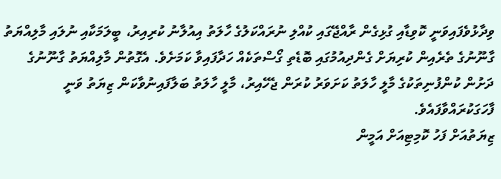ވިދާޅުވެފައިވަނީ ކޮވިޑާއި ގުޅިގެން ރާއްޖޭގައި ކުއްލި ނުރައްކަލުގެ ހާލަތު އިއުލާނު ކުރިއިރު، ބީލަމަކާއި ނުލައި މާލިއްޔަތު ގާނޫނުގެ ތެރެއިން ކުރިޔަށް ގެންދިއުމުގައި ބޮޑެތި ގޯސްތަކެއް ހަދާފައިވާ ކަމަށެވެ. އެގޮތުން މާލިއްޔަތު ގާނޫނުގެ ދަށުން ކުންފުނިތަކުގެ މާލީ ހާލަތު ކަށަވަރު ކުރަން ޖެހޭއިރު، މާލީ ހާލަތު ބަލާފައިނުވާކަން ޒިޔަތު ވަނީ ފާހަގަކުރައްވާފައެވެ.
ޒިޔަތުއަށް ފަހު ކޮމިޓިއަށް އަމީން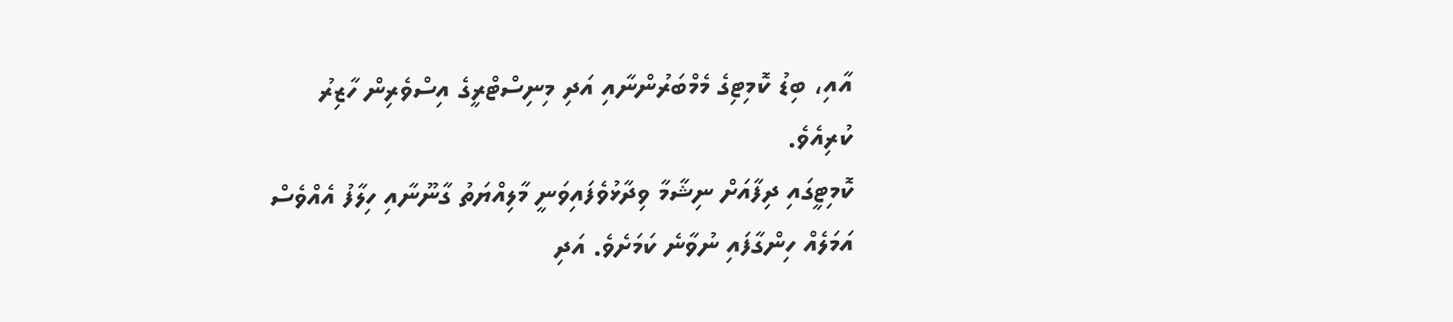އާއި، ބިޑު ކޮމިޓިގެ މެމްބަރުންނާއި އަދި މިނިސްޓްރީގެ އިސްވެރިން ހާޒިރު ކުރިއެވެ.
ކޮމިޓީގައި ދިފާއަށް ނިޝާމާ ވިދާޅުވެފައިވަނީ މާލިއްޔަތު ގާނޫނާއި ހިލާފު އެއްވެސް އަމަލެއް ހިންގާފައި ނުވާނެ ކަމަށެވެ. އަދި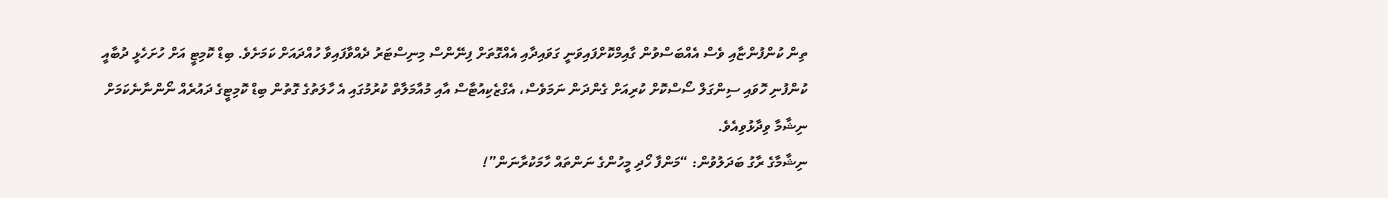ތިން ކުންފުންޏާއި ވެސް އެއްބަސްވުން ގާއިމްކޮށްފައިވަނީ ގަވައިދާއި އެއްގޮތަށް ފިނޭންސް މިނިސްޓަރު ދެއްވާފައިވާ ހުއްދައަށް ކަމަށެވެ. ބިޑް ކޮމިޓީ އަށް ހުށަހެޅީ ދުބާއީ ކުންފުނި ހޮވައި ސިންގަލް ސޯސްކޮށް ކުރިއަށް ގެންދަން ނަމަވެސް، އެގްޒެކިއުޓާސް އާއި މުއާމަލާތް ކުރުމުގައި އެ ހާލަތުގެ ގޮތުން ބިޑް ކޮމިޓީގެ ދައުރެއް ނޯންނާނެކަމަށް ނިޝާމާ ވިދާޅުވިއެވެ.
ނިޝާމާގެ ރާގު ބަދަލުވުން: “މަންފާ ހޯދި މީހުންގެ ނަންތައް ހާމަކުރާނަން”!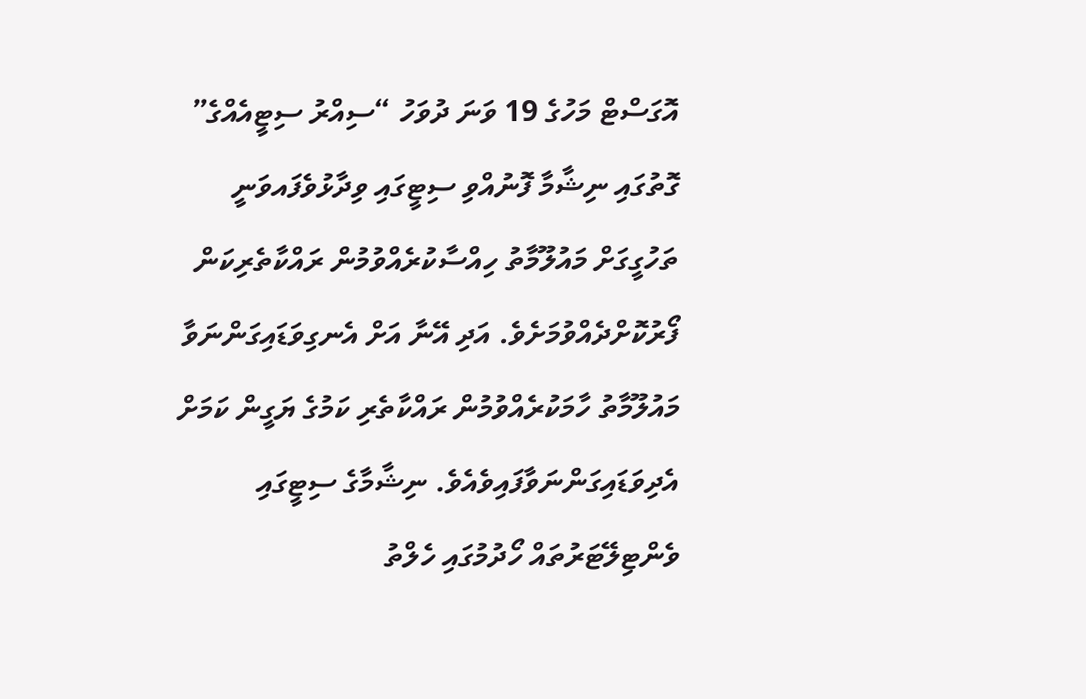އޮގަސްޓް މަހުގެ 19 ވަނަ ދުވަހު “ސިއްރު ސިޓީއެއްގެ” ގޮތުގައި ނިޝާމާ ފޮނުއްވި ސިޓީގައި ވިދާޅުވެފައވަނީ ތަހުގީގަށް މައުލޫމާތު ހިއްސާކުރެއްވުމުން ރައްކާތެރިކަން ފޯރުކޮށްދެއްވުމަށެވެ. އަދި އޭނާ އަށް އެނގިވަޑައިގަންނަވާ މައުލޫމާތު ހާމަކުރެއްވުމުން ރައްކާތެރި ކަމުގެ ޔަގީން ކަމަށް އެދިވަޑައިގަންނަވާފައިވެއެވެ. ނިޝާމާގެ ސިޓީގައި ވެންޓިލޭޓަރުތައް ހޯދުމުގައި ހެލްތު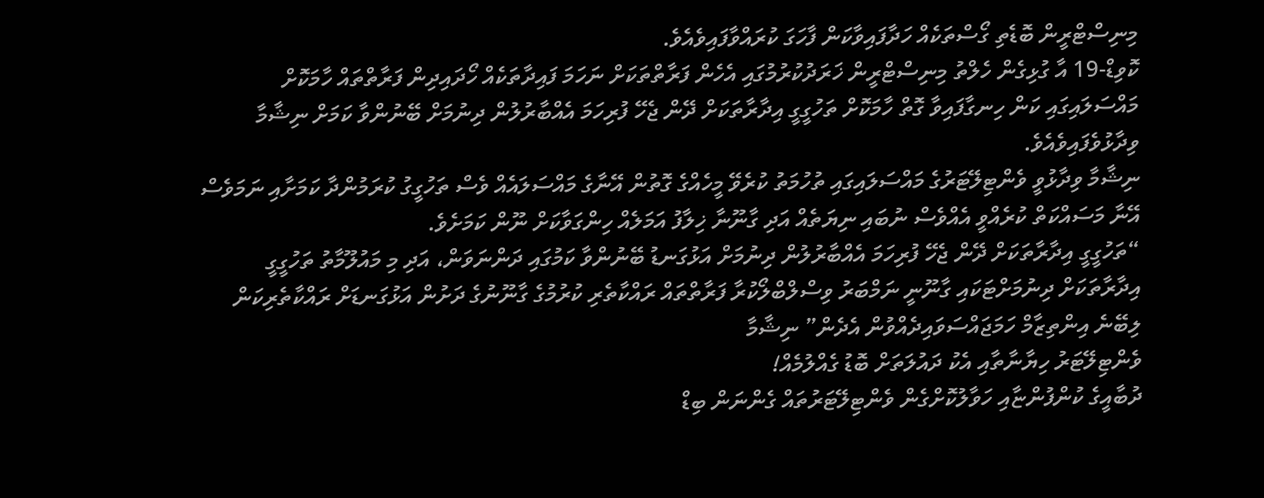މިނިސްޓްރީން ބޮޑެތި ގޯސްތަކެއް ހަދާފައިވާކަން ފާހަގަ ކުރައްވާފައިވެއެވެ.
ކޮވިޑް-19 އާ ގުޅިގެން ހެލްތު މިނިސްޓްރީން ޚަރަދުކުރުމުގައި އެހެން ފަރާތްތަކަށް ނަހަމަ ފައިދާތަކެއް ހޯދައިދިން ފަރާތްތައް ހާމަކޮށް މައްސަލައިގައި ކަން ހިނގާފައިވާ ގޮތް ހާމަކޮށް ތަހުގީގީ އިދާރާތަކަށް ދޭން ޖެހޭ ފުރިހަމަ އެއްބާރުލުން ދިނުމަށް ބޭނުންވާ ކަމަށް ނިޝާމާ ވިދާޅުވެފައިވެއެވެ.
ނިޝާމާ ވިދާޅުވީ ވެންޓިލޭޓަރުގެ މައްސަލައިގައި ތުހުމަތު ކުރެވޭ މީހެއްގެ ގޮތުން އޭނާގެ މައްސަލައެއް ވެސް ތަހުގީގު ކުރަމުންދާ ކަމަށާއި ނަމަވެސް އޭނާ މަސައްކަތް ކުރެއްވީ އެއްވެސް ނުބައި ނިޔަތެއް އަދި ގާނޫނާ ޚިލާފު އަމަލެއް ހިންގަވާކަށް ނޫން ކަމަށެވެ.
“ތަހުގީގީ އިދާރާތަކަށް ދޭން ޖެހޭ ފުރިހަމަ އެއްބާރުލުން ދިނުމަށް އަޅުގަނޑު ބޭނުންވާ ކަމުގައި ދަންނަވަން، އަދި މި މައުލޫމާތު ތަހުގީގީ އިދާރާތަކަށް ދިނުމަށްޓަކައި ގާނޫނީ ނަމްބަރު ވިސްލްބްލޯކުރާ ފަރާތްތައް ރައްކާތެރި ކުރުމުގެ ގާނޫނުގެ ދަށުން އަޅުގަނޑަށް ރައްކާތެރިކަން ލިބޭނެ އިންތިޒާމް ހަމަޖައްސަވައިދެއްވުން އެދެން” ނިޝާމާ
ވެންޓިލޭޓަރު ހިޔާނާތާއި އެކު ދައުލަތަށް ބޮޑު ގެއްލުމެއް!
ދުބާއީގެ ކުންފުންޏާއި ހަވާލުކޮށްގެން ވެންޓިލޭޓަރުތައް ގެންނަން ބިޑް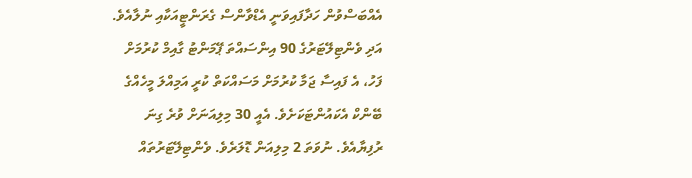އެއްބަސްވުން ހަދާފައިވަނީ އެޑްވާންސް ގެރަންޓީއަކާއި ނުލާއެވެ. އަދި ވެންޓިލޭޓަރުގެ 90 އިންސައްތަ ޕޭމަންޓު ގާއިމް ކުރުމަށް ފަހު، އެ ފައިސާ ޖަމާ ކުރުމަށް މަސައްކަތް ކުރީ އަމިއްލަ މީހެއްގެ ބޭންކް އެކައުންޓަކަށެވެ. އެއީ 30 މިލިއަނަށް ވުރެ ގިނަ ރުފިޔާއެވެ. ނުވަތަ 2 މިލިއަން ޑޮލަރެވެ. ވެންޓިލޭޓަރުތައް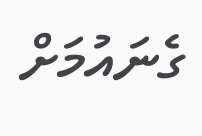ގެނައުމަށް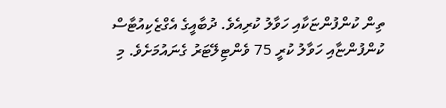ތިން ކުންފުންޏަކާއި ހަވާލު ކުރިއެވެ. ދުބާއީގެ އެގްޒެކިއުޓާސް ކުންފުންޏާއި ހަވާލު ކުރީ 75 ވެންޓިލޭޓަރު ގެނައުމަށެވެ. މި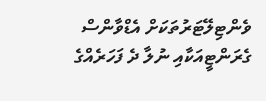ވެންޓިލޭޓަރުތަކަށް އެޑްވާންސް ގެރަންޓީއަކާއި ނުލާ ދެ ފަހަރެއްގެ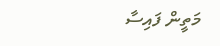މަތީން ފައިސާ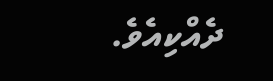ދެއްކިއެވެ.